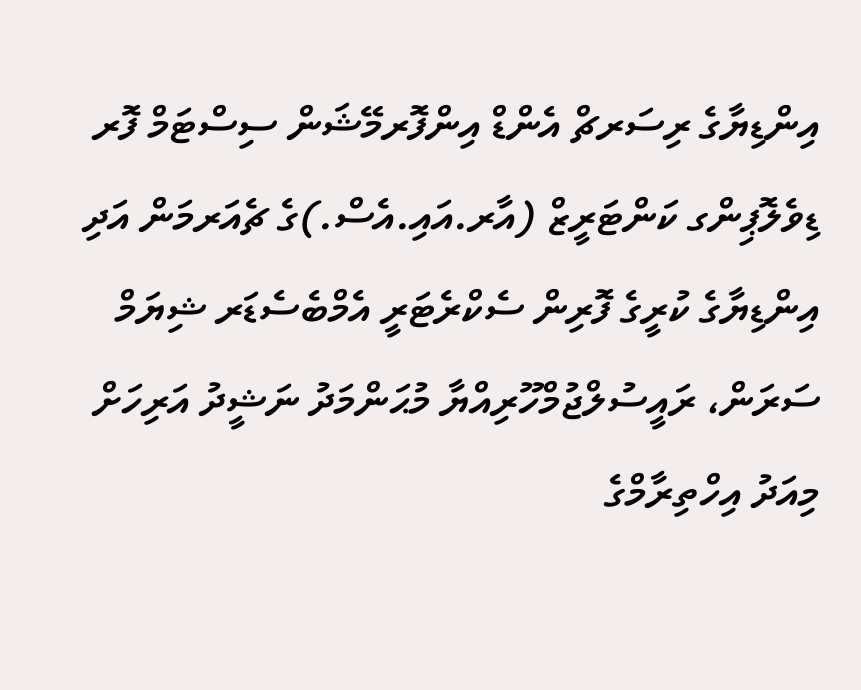އިންޑިޔާގެ ރިސަރޗް އެންޑް އިންފޮރމޭޝަން ސިސްޓަމް ފޮރ ޑިވެލޮޕިންގ ކަންޓަރީޒް (އާރ.އައި.އެސް.)ގެ ޗެއަރމަން އަދި އިންޑިޔާގެ ކުރީގެ ފޮރިން ސެކްރެޓަރީ އެމްބެސެޑަރ ޝިޔަމް ސަރަން، ރައީސުލްޖުމްހޫރިއްޔާ މުޙަންމަދު ނަޝީދު އަރިހަށް މިއަދު އިހްތިރާމްގެ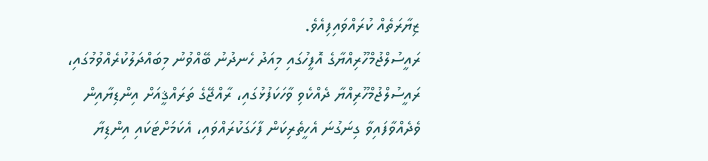ޒިޔާރަތެއް ކުރައްވައިފިއެވެ.
ރައީސުލްޖުމްހޫރިއްޔާގެ އޮފީހުގައި މިއަދު ހެނދުނު ބޭއްވުނު މިބައްދަލުކުރެއްވުމުގައި، ރައީސުލްޖުމްހޫރިއްޔާ ދެއްކެވި ވާހަކަފުޅުގައި، ރާއްޖޭގެ ތަރައްޤީއަށް އިންޑިޔާއިން ވެދެއްވާފައިވާ ގިނަގުނަ އެހީތެރިކަން ފާހަގަކުރައްވައި، އެކަމަށްޓަކައި އިންޑިޔާ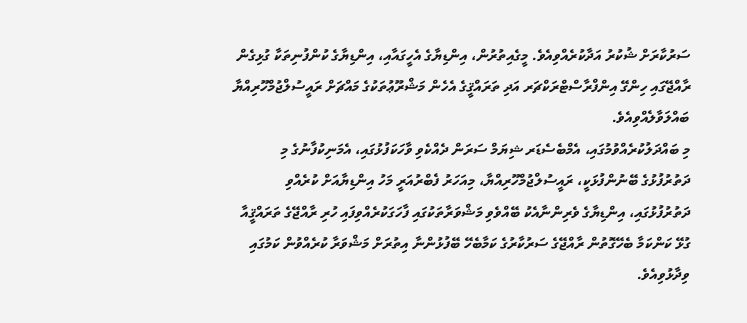ސަރުކާރަށް ޝުކުރު އަދާކުރެއްވިއެވެ. މީގެއިތުރުން، އިންޑިޔާގެ އެހީގައާއި، އިންޑިޔާގެ ކުންފުނިތަކާ ގުޅިގެން ރާއްޖޭގައި ހިންގޭ އިންފްރާސްޓްރަކްޗަރ އަދި ތަރައްޤީގެ އެހެން މަޝްރޫޢުތަކުގެ މައްޗަށް ރައީސުލްޖުމްހޫރިއްޔާ ބައްލަވާލެއްވިއެވެ.
މި ބައްދަލުކުރެއްވުމުގައި، އެމްބެސެޑަރ ޝިޔަމް ސަރަން ދެއްކެވި ވާހަކަފުޅުގައި، އެމަނިކުފާނުގެ މި ދަތުރުފުޅުގެ ބޭނުންފުޅަކީ، ރައީސުލްޖުމްހޫރިއްޔާ، މިއަހަރު ފެބްރުއަރީ މަހު އިންޑިޔާއަށް ކުރެއްވި ދަތުރުފުޅުގައި، އިންޑިޔާގެ ވެރިންނާއެކު ބޭއްވެވި މަޝްވަރާތަކުގައި ފާހަގަކުރެއްވިފައި ހުރި ރާއްޖޭގެ ތަރައްޤީއާ ގުޅޭ ކަންކަމާ ބެހޭގޮތުން ރާއްޖޭގެ ސަރުކާރުގެ ކަމާބެހޭ ބޭފުޅުންނާ އިތުރަށް މަޝްވަރާ ކުރެއްވުން ކަމުގައި ވިދާޅުވިއެވެ.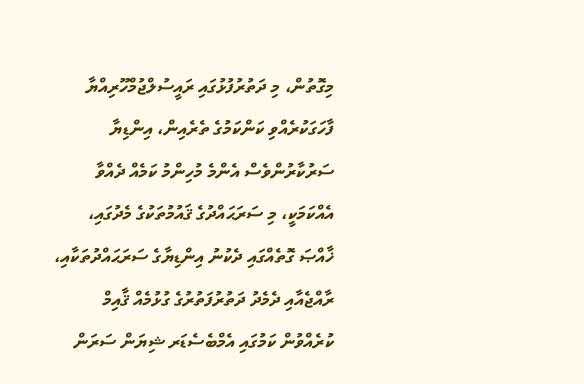މިގޮތުން، މި ދަތުރުފުޅުގައި ރައީސުލްޖުމްހޫރިއްޔާ ފާހަގަކުރެއްވި ކަންކަމުގެ ތެރެއިން، އިންޑިޔާ ސަރުކާރުންވެސް އެންމެ މުހިންމު ކަމެއް ދެއްވާ އެއްކަމަކީ، މި ސަރަޙައްދުގެ ޤައުމުތަކުގެ މެދުގައި، ޚާއްޞަ ގޮތެއްގައި ދެކުނު އިންޑިޔާގެ ސަރަޙައްދުތަކާއި، ރާއްޖެއާއި ދެމެދު ދަތުރުފަތުރުގެ ގުޅުމެއް ޤާއިމް ކުރެއްވުން ކަމުގައި އެމްބެސެޑަރ ޝިޔަން ސަރަން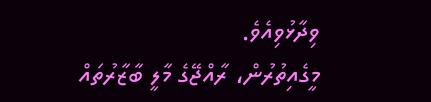ވިދާޅުވިއެވެ.
މީގެއިތުރުން، ރާއްޖޭގެ މާލީ ބާޒާރުތައް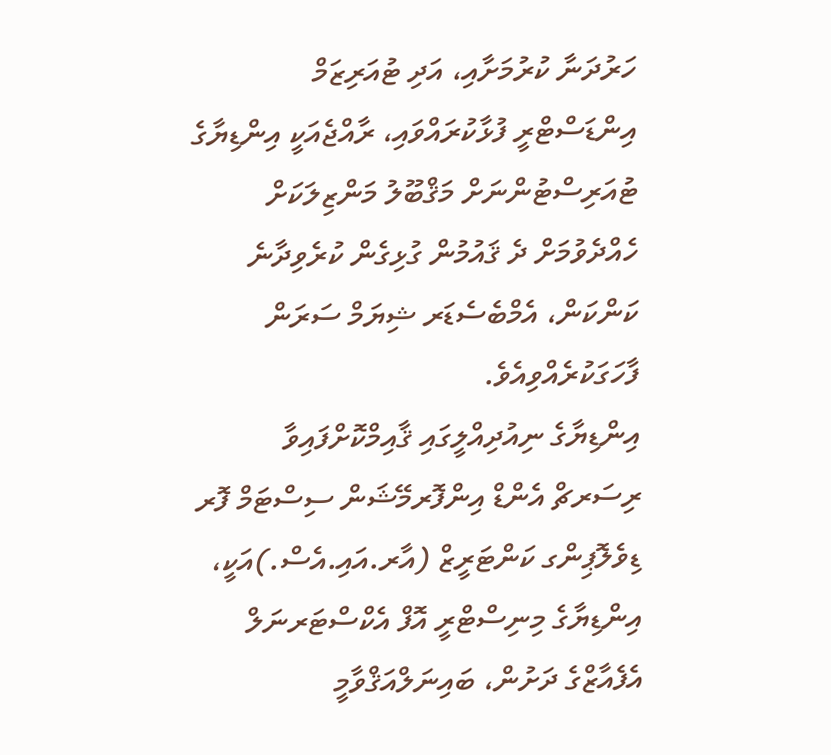ހަރުދަނާ ކުރުމަށާއި، އަދި ޓުއަރިޒަމް އިންޑަސްޓްރީ ފުޅާކުރައްވައި، ރާއްޖެއަކީ އިންޑިޔާގެ ޓުއަރިސްޓުންނަށް މަޤްބޫލު މަންޒިލަކަށް ހެއްދެވުމަށް ދެ ޤައުމުން ގުޅިގެން ކުރެވިދާނެ ކަންކަން، އެމްބެސެޑަރ ޝިޔަމް ސަރަން ފާހަގަކުރެއްވިއެވެ.
އިންޑިޔާގެ ނިއުދިއްލީގައި ޤާއިމްކޮށްފައިވާ ރިސަރޗް އެންޑް އިންފޮރމޭޝަން ސިސްޓަމް ފޮރ ޑިވެލޮޕިންގ ކަންޓަރީޒް (އާރ.އައި.އެސް.)އަކީ، އިންޑިޔާގެ މިނިސްޓްރީ އޮފް އެކްސްޓަރނަލް އެފެއާޒްގެ ދަށުން، ބައިނަލްއަޤްވާމީ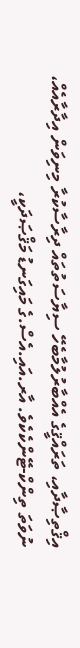އިޤްތިޞާދާއި، ތަރައްޤީގެ އެއްބާރުލުމާބެހޭ ސިޔާސަތުތައް ދިރާސާކުރާ މިނިވަން އިދާރާއެއް، ނުވަތަ ތިންކް-ޓޭންކެކެވެ. އާރ.އައި.އެސް.ގެ މައިގަނޑު މަޤްޞަދަކީ،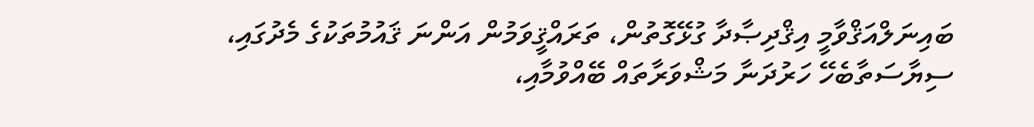ބައިނަލްއަޤްވާމީ އިޤްދިޞާދާ ގުޅޭގޮތުން، ތަރައްޤީވަމުން އަންނަ ޤައުމުތަކުގެ މެދުގައި، ސިޔާސަތާބެހޭ ހަރުދަނާ މަޝްވަރާތައް ބޭއްވުމާއި،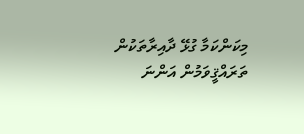މިކަންކަމާ ގުޅޭ ދާއިރާތަކުން ތަރައްޤީވަމުން އަންނަ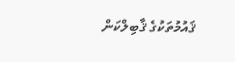ޤައުމުތަކުގެ ޤާބިލްކަން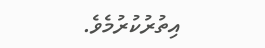އިތުރުކުރުމެވެ.